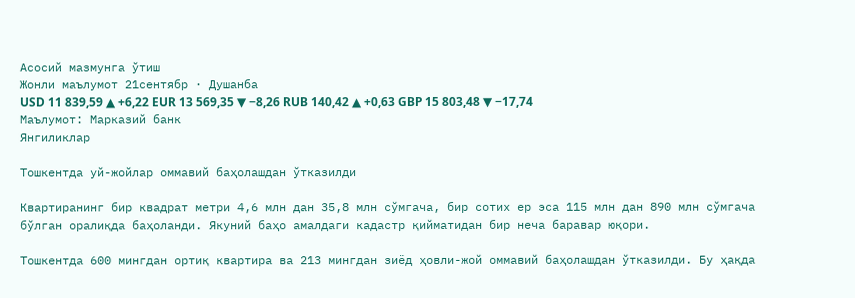Асосий мазмунга ўтиш
Жонли маълумот 21сентябр · Душанба
USD 11 839,59 ▲ +6,22 EUR 13 569,35 ▼ −8,26 RUB 140,42 ▲ +0,63 GBP 15 803,48 ▼ −17,74
Маълумот: Марказий банк
Янгиликлар

Тошкентда уй-жойлар оммавий баҳолашдан ўтказилди

Квартиранинг бир квадрат метри 4,6 млн дан 35,8 млн сўмгача, бир сотих ер эса 115 млн дан 890 млн сўмгача бўлган оралиқда баҳоланди. Якуний баҳо амалдаги кадастр қийматидан бир неча баравар юқори.

Тошкентда 600 мингдан ортиқ квартира ва 213 мингдан зиёд ҳовли-жой оммавий баҳолашдан ўтказилди. Бу ҳақда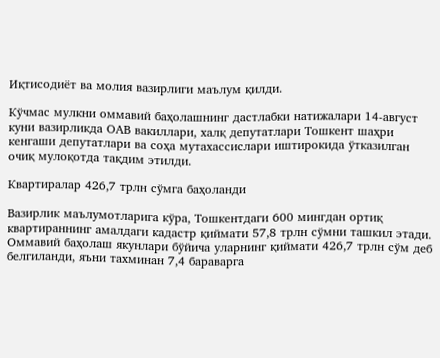Иқтисодиёт ва молия вазирлиги маълум қилди.

Кўчмас мулкни оммавий баҳолашнинг дастлабки натижалари 14-август куни вазирликда ОАВ вакиллари, халқ депутатлари Тошкент шаҳри кенгаши депутатлари ва соҳа мутахассислари иштирокида ўтказилган очиқ мулоқотда тақдим этилди.

Квартиралар 426,7 трлн сўмга баҳоланди

Вазирлик маълумотларига кўра, Тошкентдаги 600 мингдан ортиқ квартираннинг амалдаги кадастр қиймати 57,8 трлн сўмни ташкил этади. Оммавий баҳолаш якунлари бўйича уларнинг қиймати 426,7 трлн сўм деб белгиланди, яъни тахминан 7,4 бараварга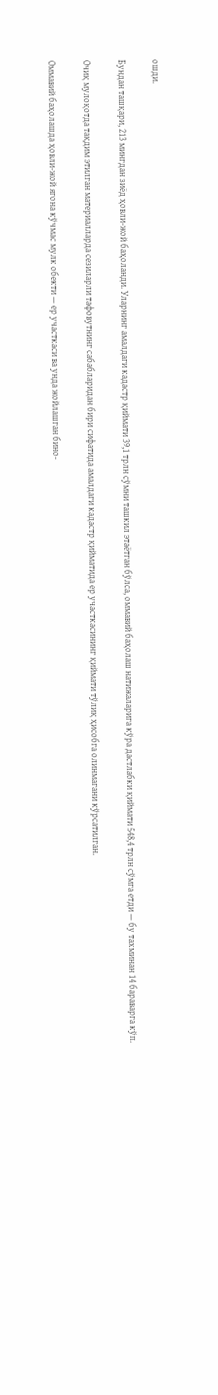ошди.

Бундан ташқари, 213 мингдан зиёд ҳовли-жой баҳоланди. Уларнинг амалдаги кадастр қиймати 39,1 трлн сўмни ташкил этаётган бўлса, оммавий баҳолаш натижаларига кўра дастлабки қиймати 548,4 трлн сўмга етди — бу тахминан 14 бараварга кўп.

Очиқ мулоқотда тақдим этилган материалларда сезиларли тафовутнинг сабабларидан бири сифатида амалдаги кадастр қийматида ер участкасининг қиймати тўлиқ ҳисобга олинмагани кўрсатилган.

Оммавий баҳолашда ҳовли-жой ягона кўчмас мулк обекти — ер участкаси ва унда жойлашган бино-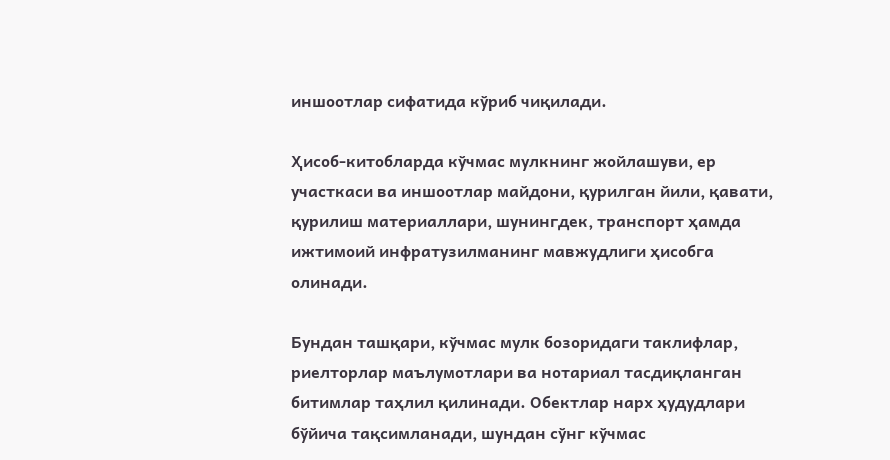иншоотлар сифатида кўриб чиқилади.

Ҳисоб-китобларда кўчмас мулкнинг жойлашуви, ер участкаси ва иншоотлар майдони, қурилган йили, қавати, қурилиш материаллари, шунингдек, транспорт ҳамда ижтимоий инфратузилманинг мавжудлиги ҳисобга олинади.

Бундан ташқари, кўчмас мулк бозоридаги таклифлар, риелторлар маълумотлари ва нотариал тасдиқланган битимлар таҳлил қилинади. Обектлар нарх ҳудудлари бўйича тақсимланади, шундан сўнг кўчмас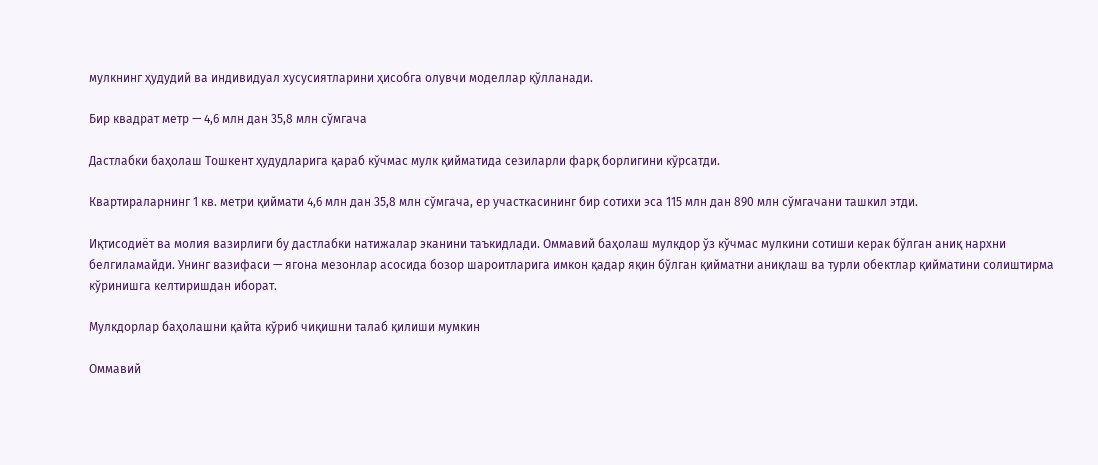мулкнинг ҳудудий ва индивидуал хусусиятларини ҳисобга олувчи моделлар қўлланади.

Бир квадрат метр — 4,6 млн дан 35,8 млн сўмгача

Дастлабки баҳолаш Тошкент ҳудудларига қараб кўчмас мулк қийматида сезиларли фарқ борлигини кўрсатди.

Квартираларнинг 1 кв. метри қиймати 4,6 млн дан 35,8 млн сўмгача, ер участкасининг бир сотихи эса 115 млн дан 890 млн сўмгачани ташкил этди.

Иқтисодиёт ва молия вазирлиги бу дастлабки натижалар эканини таъкидлади. Оммавий баҳолаш мулкдор ўз кўчмас мулкини сотиши керак бўлган аниқ нархни белгиламайди. Унинг вазифаси — ягона мезонлар асосида бозор шароитларига имкон қадар яқин бўлган қийматни аниқлаш ва турли обектлар қийматини солиштирма кўринишга келтиришдан иборат.

Мулкдорлар баҳолашни қайта кўриб чиқишни талаб қилиши мумкин

Оммавий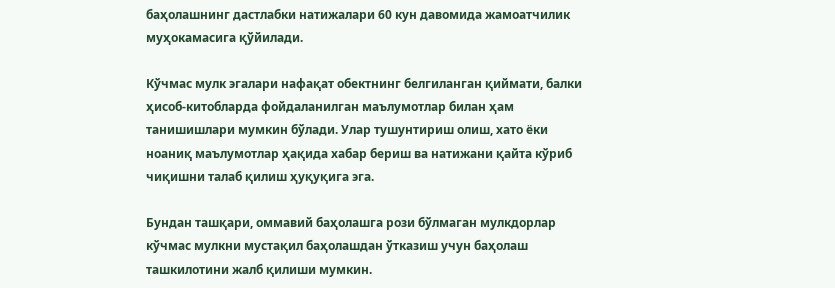баҳолашнинг дастлабки натижалари 60 кун давомида жамоатчилик муҳокамасига қўйилади.

Кўчмас мулк эгалари нафақат обектнинг белгиланган қиймати, балки ҳисоб-китобларда фойдаланилган маълумотлар билан ҳам танишишлари мумкин бўлади. Улар тушунтириш олиш, хато ёки ноаниқ маълумотлар ҳақида хабар бериш ва натижани қайта кўриб чиқишни талаб қилиш ҳуқуқига эга.

Бундан ташқари, оммавий баҳолашга рози бўлмаган мулкдорлар кўчмас мулкни мустақил баҳолашдан ўтказиш учун баҳолаш ташкилотини жалб қилиши мумкин.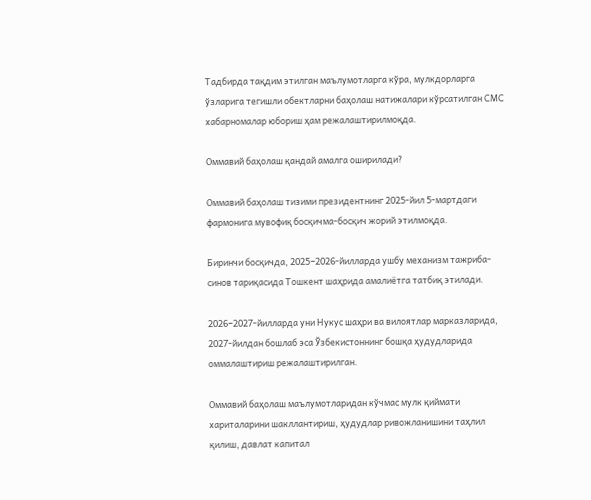Тадбирда тақдим этилган маълумотларга кўра, мулкдорларга ўзларига тегишли обектларни баҳолаш натижалари кўрсатилган СМС хабарномалар юбориш ҳам режалаштирилмоқда.

Оммавий баҳолаш қандай амалга оширилади?

Оммавий баҳолаш тизими президентнинг 2025-йил 5-мартдаги фармонига мувофиқ босқичма-босқич жорий этилмоқда.

Биринчи босқичда, 2025−2026-йилларда ушбу механизм тажриба-синов тариқасида Тошкент шаҳрида амалиётга татбиқ этилади.

2026−2027-йилларда уни Нукус шаҳри ва вилоятлар марказларида, 2027-йилдан бошлаб эса Ўзбекистоннинг бошқа ҳудудларида оммалаштириш режалаштирилган.

Оммавий баҳолаш маълумотларидан кўчмас мулк қиймати хариталарини шакллантириш, ҳудудлар ривожланишини таҳлил қилиш, давлат капитал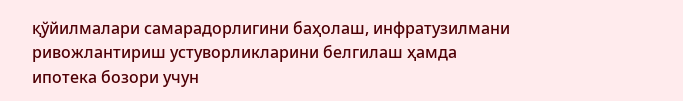қўйилмалари самарадорлигини баҳолаш, инфратузилмани ривожлантириш устуворликларини белгилаш ҳамда ипотека бозори учун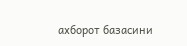ахборот базасини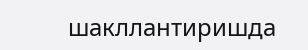шакллантиришда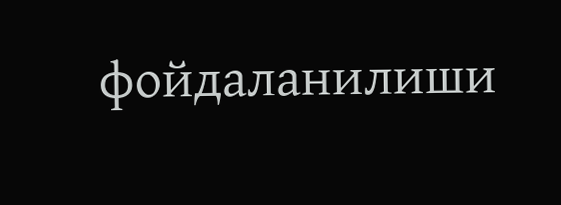фойдаланилиши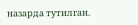назарда тутилган.